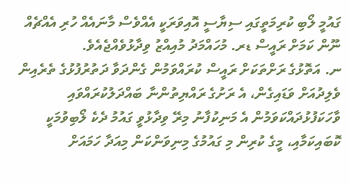ގައުމީ ލޯބި ކުރިމަތީގައި ސިޔާސީ އޮއިވަރަކީ އެއްވެސް މާނައެއް ހުރި އެއްޗެއް ނޫން ކަމަށް ރައީސް ޑރ. މުހައްމަދު މުއިއްޒު ވިދާޅުވެއްޖެއެވެ.
ނ. އަތޮޅުގެ ރަށްތަކަށް ރައީސް ކުރައްވަމުން ގެންދަވާ ދަތުރުފުޅުގެ ތެރެއިން ވެލިދުއަށް ވަޑައިގެން، އެ ރަށުގެ ރައްޔިތުންނާ ބައްދަލުކުރައްވައި ވާހަކަފުޅުދައްކަވަމުން އެ މަނިކުފާނު މިރޭ ވިދާޅުވީ ގައުމު ދެކެ ލޯބިވުމަކީ ކޮބައިކަމާއި، މީގެ ކުރިން މި ގައުމުގެ މިނިވަންކަން މިއަދާ ހަމައަށް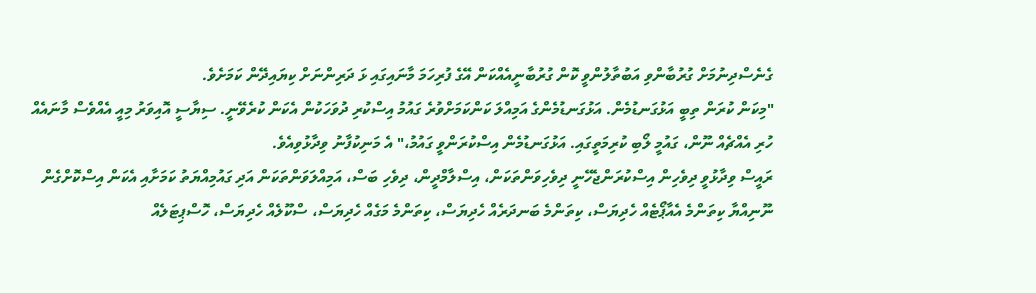ގެނެސްދިނުމަށް ގުރުބާންވި އަބުތާލުންވީ ކޮން ގުރުބާނީއެއްކަން އޭގެ ފުރިހަމަ މާނައިގައި ޅަ ދަރިންނަށް ކިޔައިދޭން ކަމަށެވެ.
"މިކަން ކުރަން ތިބީ އަޅުގަނޑުމެން. އަޅުގަނޑުމެންގެ އަމިއްލަ ކަންކަމަށްވުރެ ގައުމު އިސްކުރި ދުވަހަކުން އެކަން ކުރެވޭނީ. ސިޔާސީ އޮއިވަރު މިއީ އެއްވެސް މާނައެއް ހުރި އެއްޗެއް ނޫން، ގައުމީ ލޯބި ކުރިމަތީގައި. އަޅުގަނޑުމެން އިސްކުރަންވީ ގައުމު،" އެ މަނިކުފާނު ވިދާޅުވިއެވެ.
ރައީސް ވިދާޅުވީ ދިވެހިން އިސްކުރަންޖެހޭނީ ދިވެހިވަންތަކަން، އިސްލާމްދީން، ދިވެހި ބަސް، އަމިއްލަވަންތަކަން އަދި ގައުމިއްޔަތު ކަމަށާއި އެކަން އިސްކޮށްގެން ނޫނިއްޔާ ކިތަންމެ އެއާޕޯޓެއް ހެދިޔަސް، ކިތަންމެ ބަނދަރެއް ހެދިޔަސް، ކިތަންމެ މަގެއް ހެދިޔަސް، ސްކޫލެއް ހެދިޔަސް، ހޮސްޕިޓަލެއް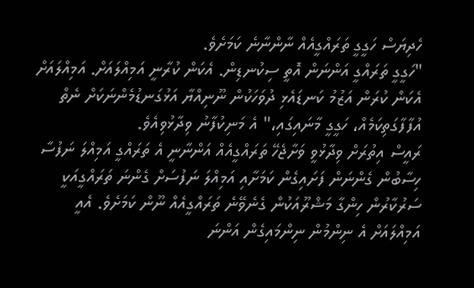ހެދިޔަސް ހަގީގީ ތަރައްގީއެއް ނާންނާނެ ކަމަށެވެ.
"ހަގީގީ ތަރައްގީ އަންނަން އޮތީ ސިކުނޑިން. އެކަން ކުރާނީ އަމިއްލައަށް. އަމިއްލައަށް އެކަން ކުރަން އަޒުމު ކަނޑައެޅި ދުވަހަކުން ނޫނިއްޔާ އަޅުގަނޑުމެންނަކަށް ނެތް އުފާފާގަތިކަމެއް، ހަގީގީ މާނައިގައި،" އެ މަނިކުފާނު ވިދާޅުވިއެވެ.
ރައީސް އިތުރަށް ވިދާޅުވީ ވަށާޖެހޭ ތަރައްގީއެއް އަންނާނީ އެ ތަރައްގީ އަމިއްލަ ނަފުސާ ހިސާބުން ގެންނަން ފަށައިގެން ކަމަށާއި އަމިއްލަ ނަފުސަށް ގެންނަ ތަރައްގީއަކީ ސަރުކާރުން ހިންގާ މަޝްރޫއަކުން ގެނެވޭނެ ތަރައްގީއެއް ނޫން ކަމަށެވެ. އެއީ އަމިއްލައަށް އެ ނިންމުން ނިންމައިގެން އަންނަ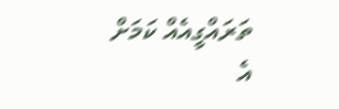ތަރައްގީއެއް ކަމަށް އެ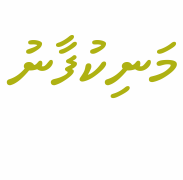މަނިކުފާނު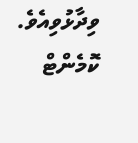ވިދާޅުވިއެވެ.
ކޮމެންޓް